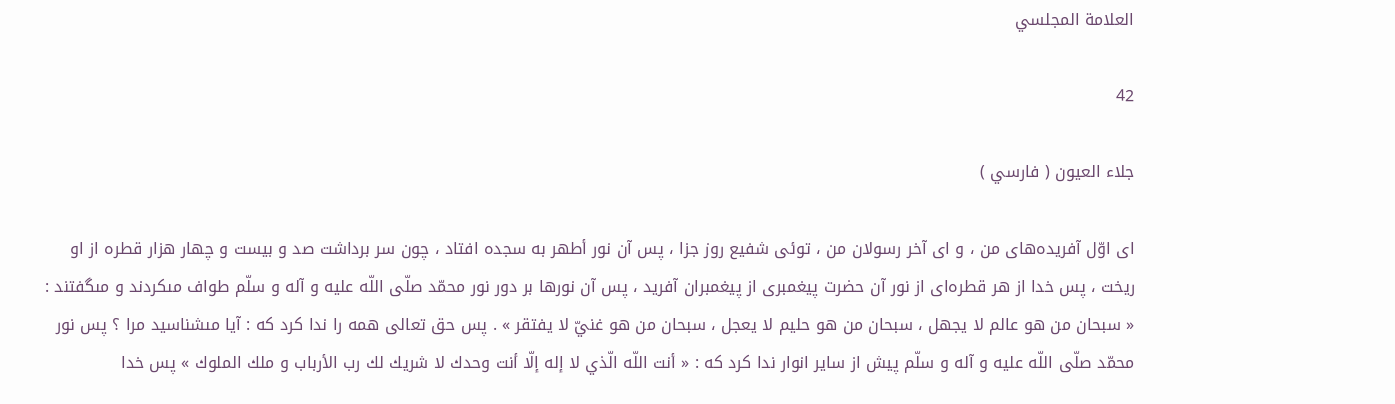العلامة المجلسي

42

جلاء العيون ( فارسي )

اى اوّل آفريده‌هاى من ، و اى آخر رسولان من ، توئى شفيع روز جزا ، پس آن نور أطهر به سجده افتاد ، چون سر برداشت صد و بيست و چهار هزار قطره از او ريخت ، پس خدا از هر قطره‌اى از نور آن حضرت پيغمبرى از پيغمبران آفريد ، پس آن نورها بر دور نور محمّد صلّى اللّه عليه و آله و سلّم طواف مىكردند و مىگفتند : « سبحان من هو عالم لا يجهل ، سبحان من هو حليم لا يعجل ، سبحان من هو غنيّ لا يفتقر » . پس حق تعالى همه را ندا كرد كه : آيا مىشناسيد مرا ؟ پس نور محمّد صلّى اللّه عليه و آله و سلّم پيش از ساير انوار ندا كرد كه : « أنت اللّه الّذي لا إله إلّا أنت وحدك لا شريك لك رب الأرباب و ملك الملوك » پس خدا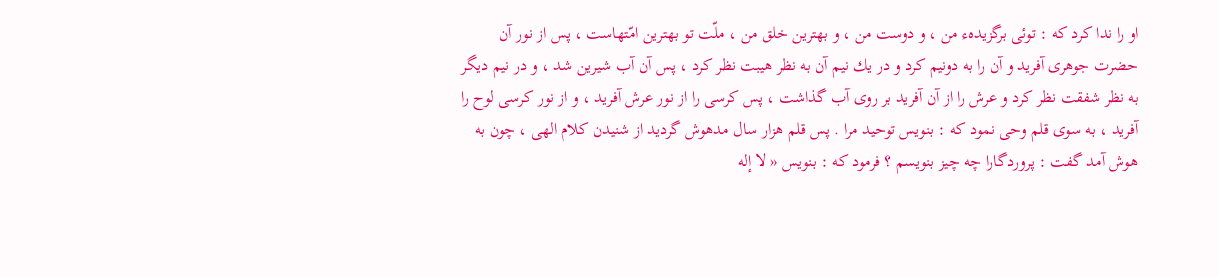او را ندا كرد كه : توئى برگزيدهء من ، و دوست من ، و بهترين خلق من ، ملّت تو بهترين امّتهاست ، پس از نور آن حضرت جوهرى آفريد و آن را به دونيم كرد و در يك نيم آن به نظر هيبت نظر كرد ، پس آن آب شيرين شد ، و در نيم ديگر به نظر شفقت نظر كرد و عرش را از آن آفريد بر روى آب گذاشت ، پس كرسى را از نور عرش آفريد ، و از نور كرسى لوح را آفريد ، به سوى قلم وحى نمود كه : بنويس توحيد مرا . پس قلم هزار سال مدهوش گرديد از شنيدن كلام الهى ، چون به هوش آمد گفت : پروردگارا چه چيز بنويسم ؟ فرمود كه : بنويس « لا إله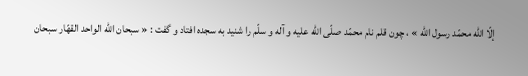إلّا اللّه محمّد رسول اللّه » ، چون قلم نام محمّد صلّى اللّه عليه و آله و سلّم را شنيد به سجده افتاد و گفت : « سبحان اللّه الواحد القهّار سبحان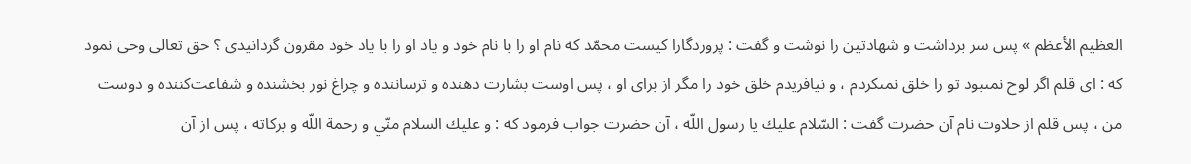العظيم الأعظم » پس سر برداشت و شهادتين را نوشت و گفت : پروردگارا كيست محمّد كه نام او را با نام خود و ياد او را با ياد خود مقرون گردانيدى ؟ حق تعالى وحى نمود كه : اى قلم اگر لوح نمىبود تو را خلق نمىكردم ، و نيافريدم خلق خود را مگر از براى او ، پس اوست بشارت دهنده و ترساننده و چراغ نور بخشنده و شفاعت‌كننده و دوست من ، پس قلم از حلاوت نام آن حضرت گفت : السّلام عليك يا رسول اللّه ، آن حضرت جواب فرمود كه : و عليك السلام منّي و رحمة اللّه و بركاته ، پس از آن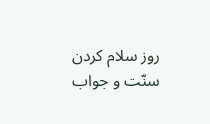روز سلام كردن سنّت و جواب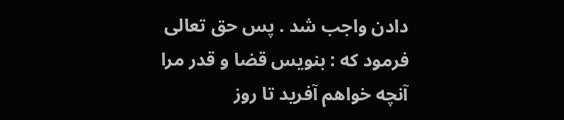دادن واجب شد . پس حق تعالى فرمود كه : بنويس قضا و قدر مرا آنچه خواهم آفريد تا روز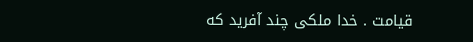قيامت . خدا ملكى چند آفريد كه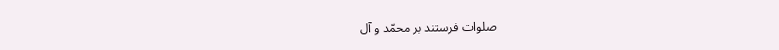صلوات فرستند بر محمّد و آل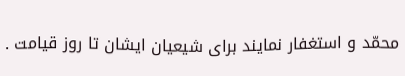محمّد و استغفار نمايند براى شيعيان ايشان تا روز قيامت .